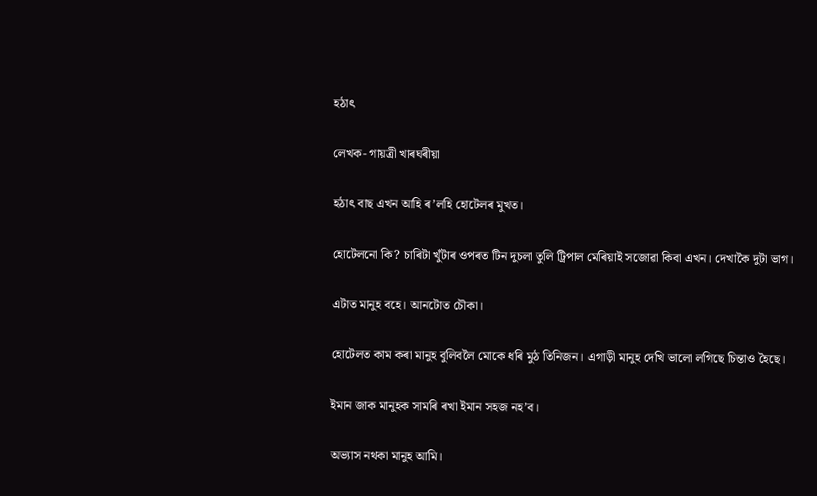হঠাৎ

লেখক- গায়ত্ৰী খাৰঘৰীয়া

হঠাৎ বাছ এখন আহি ৰ’লহি হোটেলৰ মুখত।

হোটেলনো কি? চাৰিটা খুঁটাৰ ওপৰত টিন দুচলা তুলি ট্ৰিপাল মেৰিয়াই সজোৱা কিবা এখন। দেখাকৈ দুটা ভাগ।

এটাত মানুহ বহে। আনটোত চৌকা।

হোটেলত কাম কৰা মানুহ বুলিবলৈ মোকে ধৰি মুঠ তিনিজন। এগাড়ী মানুহ দেখি ভালো লগিছে চিন্তাও হৈছে।

ইমান জাক মানুহক সামৰি ৰখা ইমান সহজ নহ’ব।

অভ্যাস নথকা মানুহ আমি।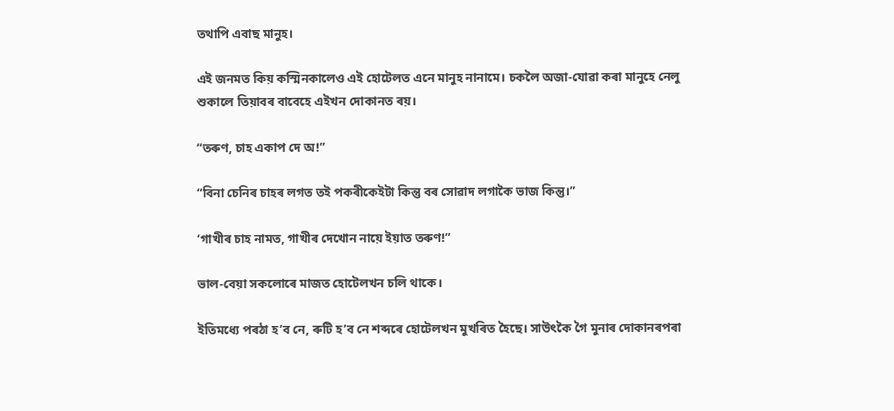তথাপি এবাছ মানুহ।

এই জনমত কিয় কস্মিনকালেও এই হোটেলত এনে মানুহ নানামে। চকলৈ অজা-যোৱা কৰা মানুহে নেলু শুকালে তিয়াবৰ বাবেহে এইখন দোকানত ৰয়।

“তৰুণ, চাহ একাপ দে অ!”

“বিনা চেনিৰ চাহৰ লগত তই পকৰীকেইটা কিন্তু বৰ সোৱাদ লগাকৈ ভাজ কিন্তু।”

‘গাখীৰ চাহ নামত, গাখীৰ দেখোন নায়ে ইয়াত তৰুণ!”

ভাল-বেয়া সকলোৰে মাজত হোটেলখন চলি থাকে।

ইতিমধ্যে পৰঠা হ’ব নে, ৰুটি হ’ব নে শব্দৰে হোটেলখন মুখৰিত হৈছে। সাউৎকৈ গৈ মুনাৰ দোকানৰপৰা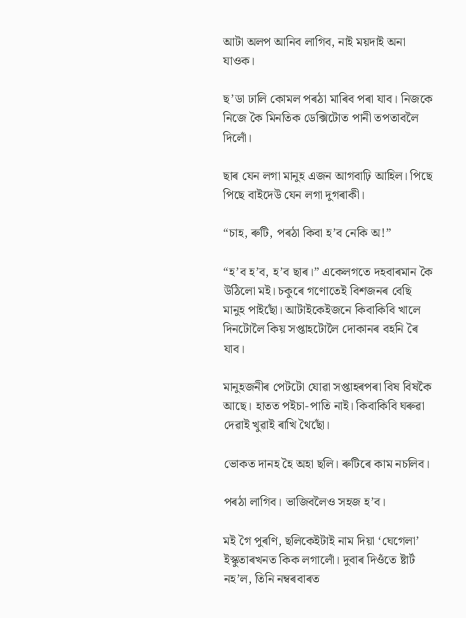আটা অলপ আনিব লাগিব, নাই ময়দাই অনা যাওক।

ছ’ডা ঢালি কোমল পৰঠা মাৰিব পৰা যাব। নিজকে নিজে কৈ মিনতিক ডেক্সিটোত পানী তপতাবলৈ দিলোঁ।

ছাৰ যেন লগা মানুহ এজন আগবাঢ়ি আহিল। পিছে পিছে বাইদেউ যেন লগা দুগৰাকী।

“চাহ, ৰুটি, পৰঠা কিবা হ’ব নেকি অ!”

“হ’ব হ’ব, হ’ব ছাৰ।” একেলগতে দহবাৰমান কৈ উঠিলো মই। চকুৰে গণোতেই বিশজনৰ বেছি মানুহ পাইছোঁ। আটাইকেইজনে কিবাকিবি খালে দিনটোলৈ কিয় সপ্তাহটোলৈ দোকানৰ বহনি ৰৈ যাব।

মানুহজনীৰ পেটটো যোৱা সপ্তাহৰপৰা বিষ বিষকৈ আছে। হাতত পইচা-পাতি নাই। কিবাকিবি ঘৰুৱা দেৱাই খুৱাই ৰাখি থৈছোঁ।

ভোকত দানহ হৈ অহা ছলি। ৰুটিৰে কাম নচলিব।

পৰঠা লাগিব। ভাজিবলৈও সহজ হ’ব।

মই গৈ পুৰণি, ছলিকেইটাই নাম দিয়া ‘ঘেগেলা’ ইস্কুতাৰখনত কিক লগালোঁ। দুবাৰ দিওঁতে ষ্টাৰ্ট নহ’ল, তিনি নম্বৰবাৰত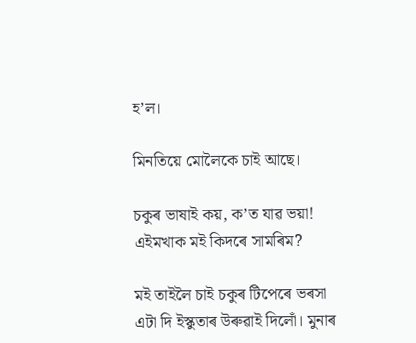হ’ল।

মিনতিয়ে মোলৈকে চাই আছে।

চকুৰ ভাষাই কয়, ক’ত যাৱ ভয়া! এইমখাক মই কিদৰে সামৰিম?

মই তাইলৈ চাই চকুৰ টিপেৰে ভৰসা এটা দি ইস্কুতাৰ উৰুৱাই দিলোঁ। মুনাৰ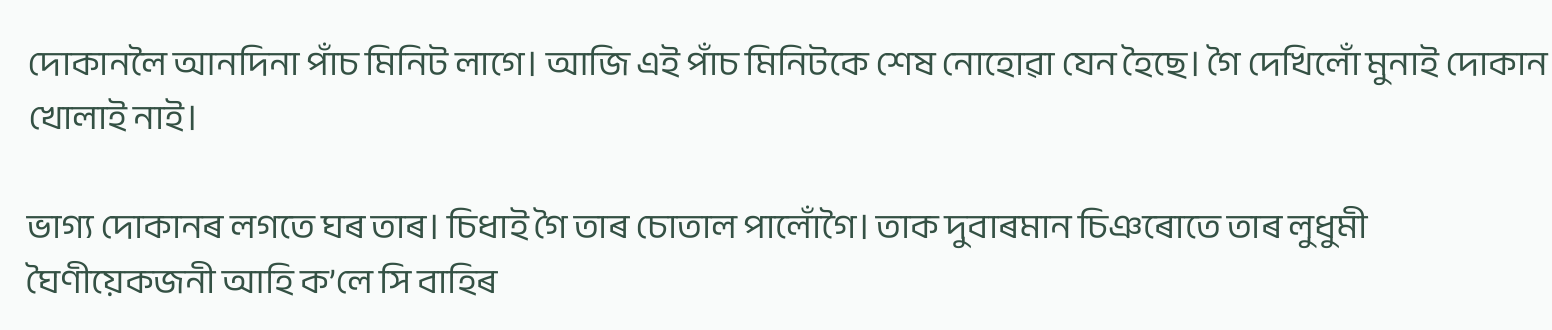দোকানলৈ আনদিনা পাঁচ মিনিট লাগে। আজি এই পাঁচ মিনিটকে শেষ নোহোৱা যেন হৈছে। গৈ দেখিলোঁ মুনাই দোকান খোলাই নাই।

ভাগ্য দোকানৰ লগতে ঘৰ তাৰ। চিধাই গৈ তাৰ চোতাল পালোঁগৈ। তাক দুবাৰমান চিঞৰোতে তাৰ লুধুমী ঘৈণীয়েকজনী আহি ক’লে সি বাহিৰ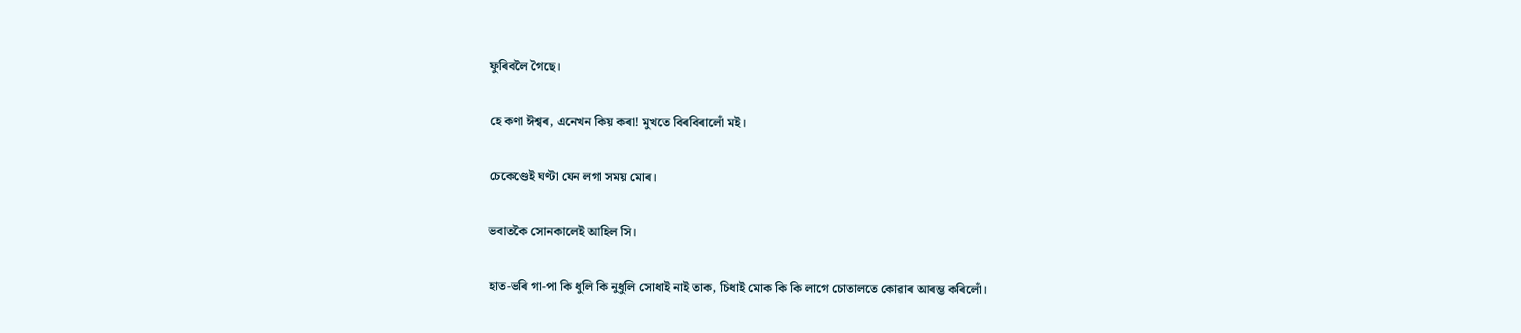ফুৰিবলৈ গৈছে।

হে কণা ঈশ্বৰ, এনেখন কিয় কৰা! মুখতে বিৰবিৰালোঁ মই।

চেকেণ্ডেই ঘণ্টা যেন লগা সময় মোৰ।

ভবাতকৈ সোনকালেই আহিল সি।

হাত-ভৰি গা-পা কি ধুলি কি নুধুলি সোধাই নাই তাক, চিধাই মোক কি কি লাগে চোতালতে কোৱাৰ আৰম্ভ কৰিলোঁ।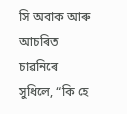সি অবাক আৰু আচৰিত চাৱনিৰে সুধিলে, “কি হে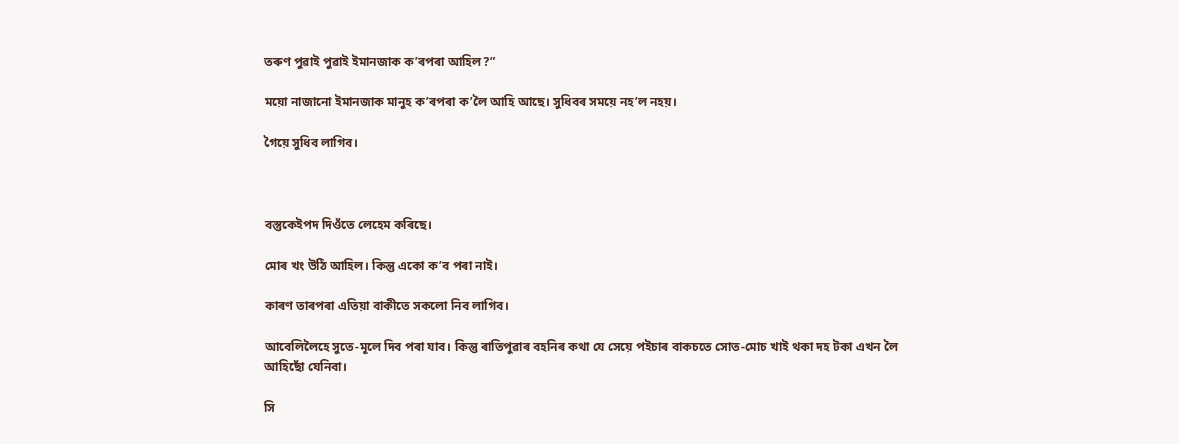তৰুণ পুৱাই পুৱাই ইমানজাক ক’ৰপৰা আহিল?”

ময়ো নাজানো ইমানজাক মানুহ ক’ৰপৰা ক’লৈ আহি আছে। সুধিবৰ সময়ে নহ’ল নহয়।

গৈয়ে সুধিব লাগিব।



বস্তুকেইপদ দিওঁতে লেহেম কৰিছে।

মোৰ খং উঠি আহিল। কিন্তু একো ক’ব পৰা নাই।

কাৰণ তাৰপৰা এতিয়া বাকীতে সকলো নিব লাগিব।

আবেলিলৈহে সুতে-মূলে দিব পৰা যাব। কিন্তু ৰাতিপুৱাৰ বহনিৰ কথা যে সেয়ে পইচাৰ বাকচতে সোত-মোচ খাই থকা দহ টকা এখন লৈ আহিছোঁ যেনিবা।

সি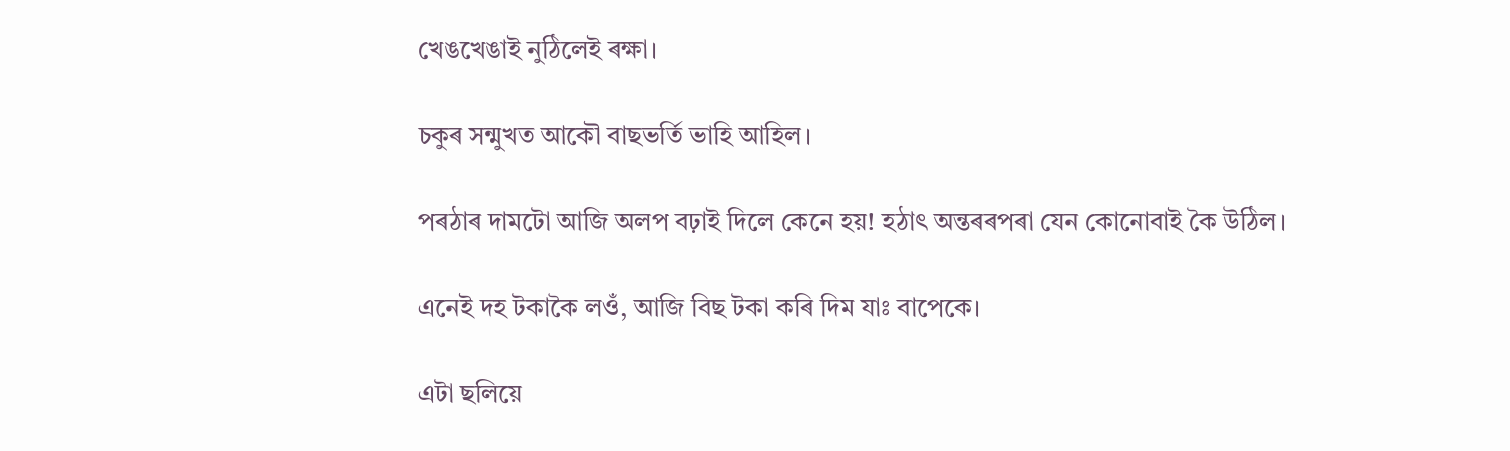খেঙখেঙাই নুঠিলেই ৰক্ষা।

চকুৰ সন্মুখত আকৌ বাছভৰ্তি ভাহি আহিল।

পৰঠাৰ দামটো আজি অলপ বঢ়াই দিলে কেনে হয়! হঠাৎ অন্তৰৰপৰা যেন কোনোবাই কৈ উঠিল।

এনেই দহ টকাকৈ লওঁ, আজি বিছ টকা কৰি দিম যাঃ বাপেকে।

এটা ছলিয়ে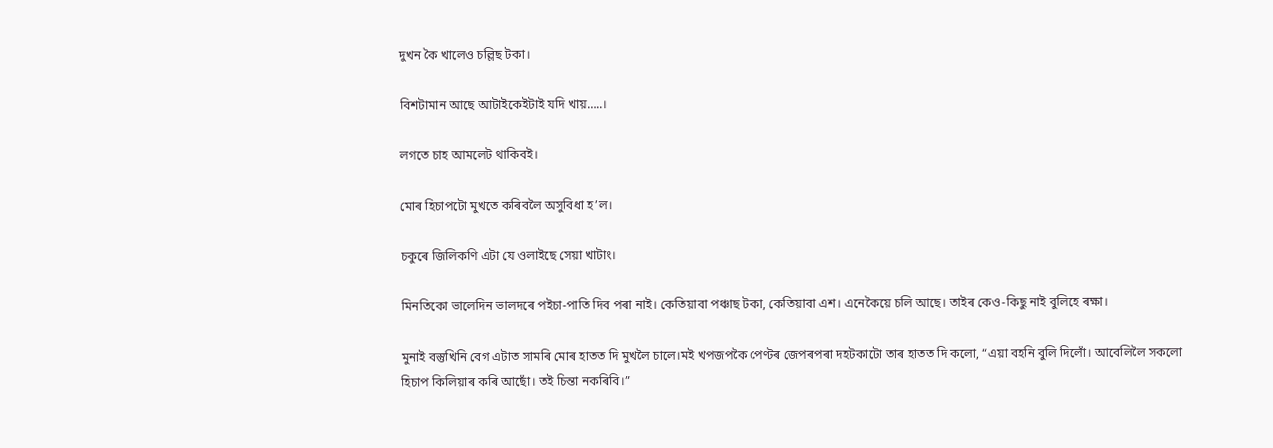দুখন কৈ খালেও চল্লিছ টকা।

বিশটামান আছে আটাইকেইটাই যদি খায়…..।

লগতে চাহ আমলেট থাকিবই।

মোৰ হিচাপটো মুখতে কৰিবলৈ অসুবিধা হ’ল।

চকুৰে জিলিকণি এটা যে ওলাইছে সেয়া খাটাং।

মিনতিকো ভালেদিন ভালদৰে পইচা-পাতি দিব পৰা নাই। কেতিয়াবা পঞ্চাছ টকা, কেতিয়াবা এশ। এনেকৈয়ে চলি আছে। তাইৰ কেও-কিছু নাই বুলিহে ৰক্ষা।

মুনাই বস্তুখিনি বেগ এটাত সামৰি মোৰ হাতত দি মুখলৈ চালে।মই খপজপকৈ পেণ্টৰ জেপৰপৰা দহটকাটো তাৰ হাতত দি কলো, “এয়া বহনি বুলি দিলোঁ। আবেলিলৈ সকলো হিচাপ কিলিয়াৰ কৰি আছোঁ। তই চিন্তা নকৰিবি।”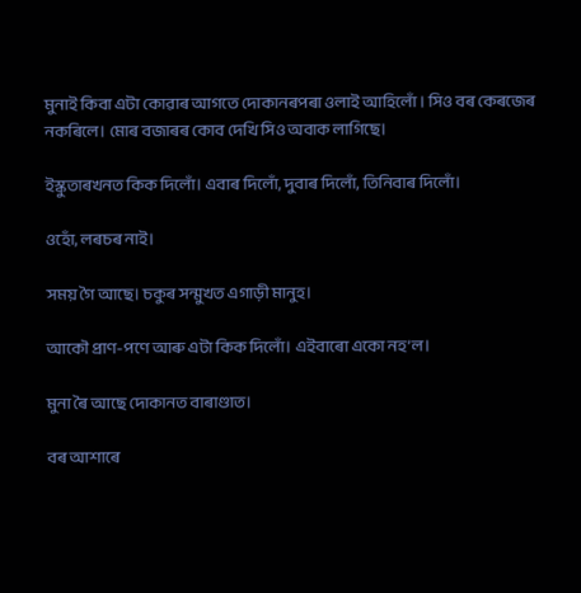মুনাই কিবা এটা কোৱাৰ আগতে দোকানৰপৰা ওলাই আহিলোঁ । সিও বৰ কেৰজেৰ নকৰিলে। মোৰ বজাৰৰ কোব দেখি সিও অবাক লাগিছে।

ইস্কুতাৰখনত কিক দিলোঁ। এবাৰ দিলোঁ, দুবাৰ দিলোঁ, তিনিবাৰ দিলোঁ।

ওহোঁ, লৰচৰ নাই।

সময় গৈ আছে। চকুৰ সন্মুখত এগাড়ী মানুহ।

আকৌ প্ৰাণ-পণে আৰু এটা কিক দিলোঁ। এইবাৰো একো নহ’ল।

মুনা ৰৈ আছে দোকানত বাৰাণ্ডাত।

বৰ আশাৰে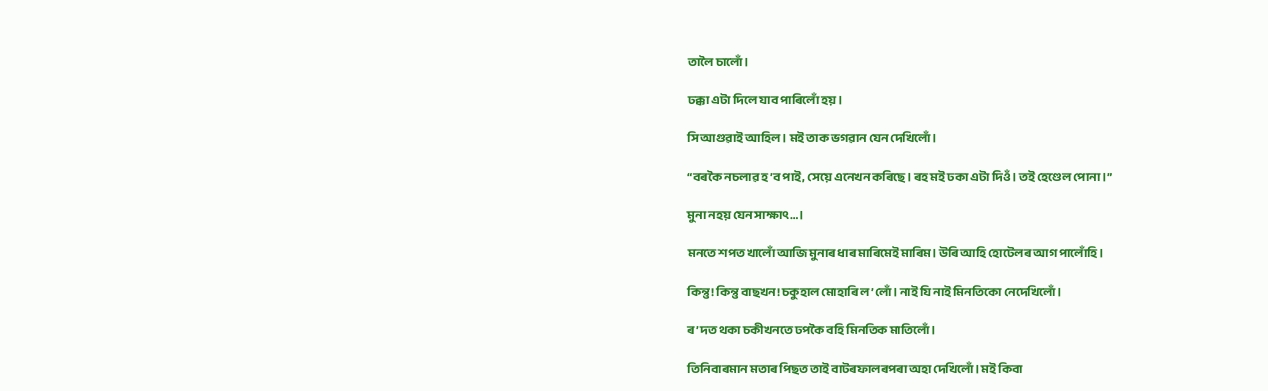তালৈ চালোঁ।

ঢক্কা এটা দিলে যাব পাৰিলোঁ হয়।

সি আগুৱাই আহিল। মই তাক ভগৱান যেন দেখিলোঁ।

“বৰকৈ নচলাৱ হ’ব পাই, সেয়ে এনেখন কৰিছে। ৰহ মই ঢকা এটা দিওঁ। তই হেণ্ডেল পোনা।”

মুনা নহয় যেন সাক্ষাৎ…।

মনতে শপত খালোঁ আজি মুনাৰ ধাৰ মাৰিমেই মাৰিম। উৰি আহি হোটেলৰ আগ পালোঁহি।

কিন্তু! কিন্তু বাছখন! চকুহাল মোহাৰি ল’লোঁ। নাই যি নাই মিনতিকো নেদেখিলোঁ।

ৰ’দত থকা চকীখনতে ঢপকৈ বহি মিনতিক মাতিলোঁ।

তিনিবাৰমান মতাৰ পিছত তাই বাটৰফালৰপৰা অহা দেখিলোঁ। মই কিবা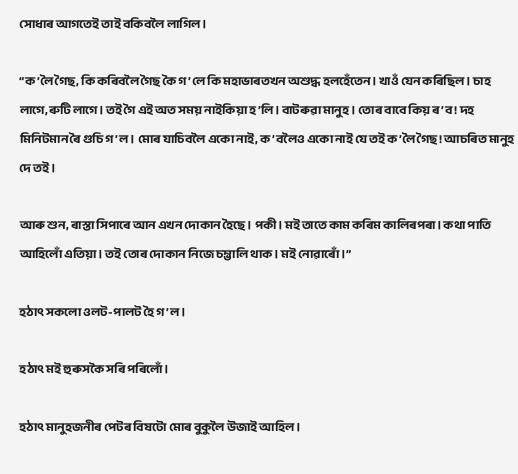সোধাৰ আগতেই তাই বকিবলৈ লাগিল।

“ক’লৈ গৈছ, কি কৰিবলৈ গৈছ কৈ গ’লে কি মহাভাৰতখন অশুদ্ধ হলহেঁতেন। খাওঁ যেন কৰিছিল। চাহ লাগে, ৰুটি লাগে। তই গৈ এই অত সময় নাইকিয়া হ’লি। বাটৰুৱা মানুহ। তোৰ বাবে কিয় ৰ’ব! দহ মিনিটমান ৰৈ গুচি গ’ল। মোৰ যাচিবলৈ একো নাই, ক’বলৈও একো নাই যে তই ক’লৈ গৈছ! আচৰিত মানুহ দে তই।

আৰু শুন, ৰাস্তা সিপাৰে আন এখন দোকান হৈছে। পকী। মই তাতে কাম কৰিম কালিৰপৰা। কথা পাতি আহিলোঁ এতিয়া। তই তোৰ দোকান নিজে চম্ভালি থাক। মই নোৱাৰোঁ।”

হঠাৎ সকলো ওলট-পালট হৈ গ’ল।

হঠাৎ মই হুৰুসকৈ সৰি পৰিলোঁ।

হঠাৎ মানুহজনীৰ পেটৰ বিষটো মোৰ বুকুলৈ উজাই আহিল।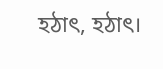হঠাৎ, হঠাৎ।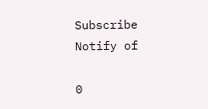Subscribe
Notify of

0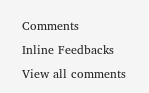Comments
Inline Feedbacks
View all comments